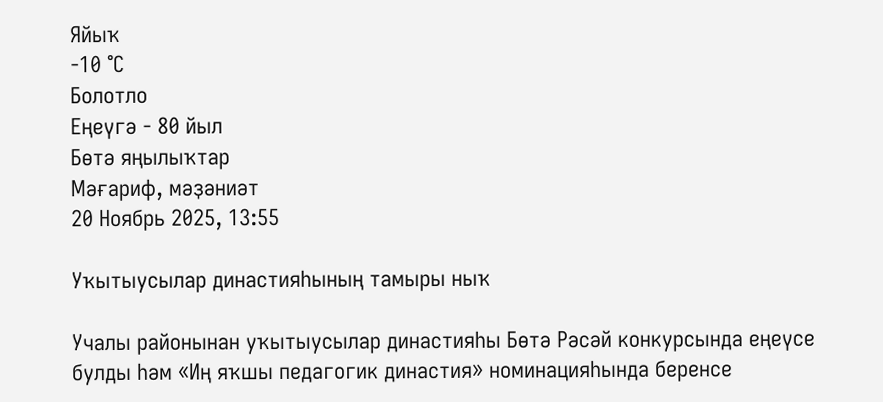Яйыҡ
-10 °С
Болотло
Еңеүгә - 80 йыл
Бөтә яңылыҡтар
Мәғариф, мәҙәниәт
20 Ноябрь 2025, 13:55

Уҡытыусылар династияһының тамыры ныҡ

Учалы районынан уҡытыусылар династияһы Бөтә Рәсәй конкурсында еңеүсе булды һәм «Иң яҡшы педагогик династия» номинацияһында беренсе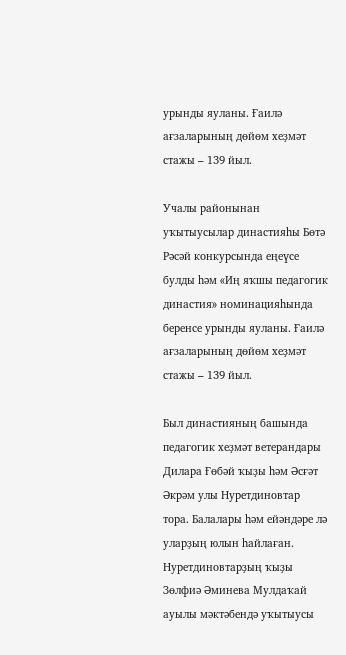урынды яуланы. Ғаилә ағзаларының дөйөм хеҙмәт стажы – 139 йыл.

Учалы районынан уҡытыусылар династияһы Бөтә Рәсәй конкурсында еңеүсе булды һәм «Иң яҡшы педагогик династия» номинацияһында беренсе урынды яуланы. Ғаилә ағзаларының дөйөм хеҙмәт стажы – 139 йыл.

Был династияның башында педагогик хеҙмәт ветерандары Дилара Ғөбәй ҡыҙы һәм Әсғәт Әкрәм улы Нуретдиновтар тора. Балалары һәм ейәндәре лә уларҙың юлын һайлаған. Нуретдиновтарҙың ҡыҙы Зөлфиә Әминева Мулдаҡай ауылы мәктәбендә уҡытыусы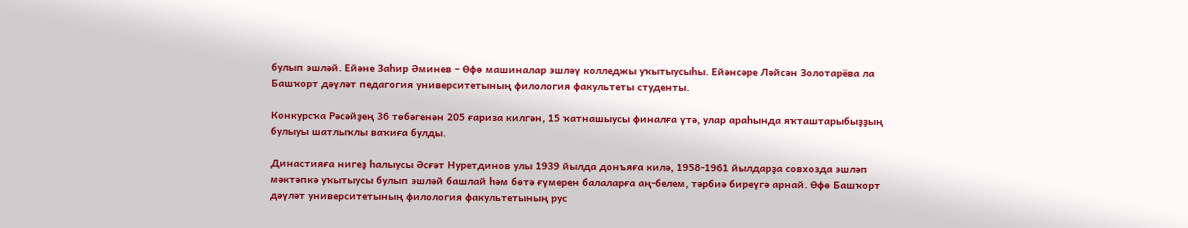булып эшләй. Ейәне Заһир Әминев – Өфө машиналар эшләү колледжы уҡытыусыһы. Ейәнсәре Ләйсән Золотарёва ла Башҡорт дәүләт педагогия университетының филология факультеты студенты.

Конкурсҡа Рәсәйҙең 36 төбәгенән 205 ғариза килгән, 15 ҡатнашыусы финалға үтә, улар араһында яҡташтарыбыҙҙың булыуы шатлыҡлы ваҡиға булды.

Династияға нигеҙ һалыусы Әсғәт Нуретдинов улы 1939 йылда донъяға килә, 1958-1961 йылдарҙа совхозда эшләп мәктәпкә уҡытыусы булып эшләй башлай һәм бөтә ғүмерен балаларға аң-белем, тәрбиә биреүгә арнай. Өфө Башҡорт дәүләт университетының филология факультетының рус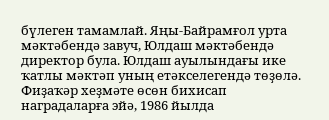бүлеген тамамлай. Яңы-Байрамғол урта мәктәбендә завуч, Юлдаш мәктәбендә директор була. Юлдаш ауылындағы ике ҡатлы мәктәп уның етәкселегендә төҙөлә. Фиҙаҡәр хеҙмәте өсөн бихисап наградаларға эйә, 1986 йылда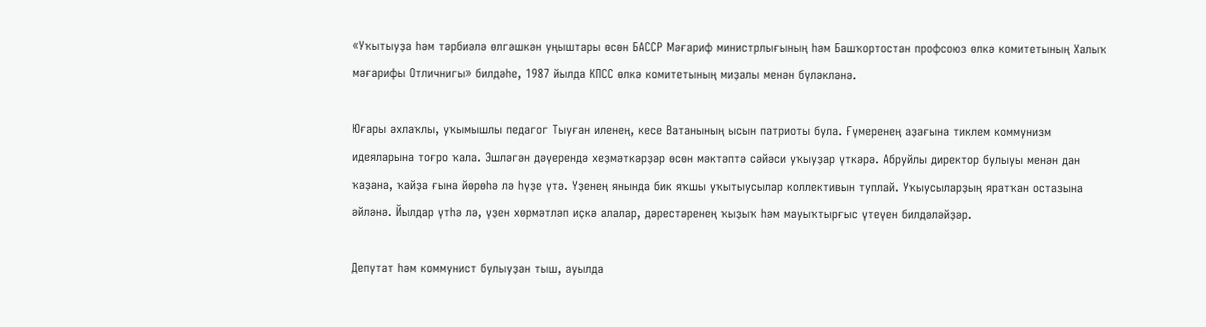«Уҡытыуҙа һәм тәрбиәлә өлгәшкән уңыштары өсөн БАССР Мәғариф министрлығының һәм Башҡортостан профсоюз өлкә комитетының Халыҡ мәғарифы Отличнигы» билдәһе, 1987 йылда КПСС өлкә комитетының миҙалы менән бүләкләнә.

Юғары әхлаҡлы, уҡымышлы педагог Тыуған иленең, кесе Ватанының ысын патриоты була. Ғүмеренең аҙағына тиклем коммунизм идеяларына тоғро ҡала. Эшләгән дәүерендә хеҙмәткәрҙәр өсөн мәктәптә сәйәси уҡыуҙар үткәрә. Абруйлы директор булыуы менән дан ҡаҙана, ҡайҙа ғына йөрөһә лә һүҙе үтә. Үҙенең янында бик яҡшы уҡытыусылар коллективын туплай. Уҡыусыларҙың яратҡан остазына әйләнә. Йылдар үтһә лә, үҙен хөрмәтләп иҫкә алалар, дәрестәренең ҡыҙыҡ һәм мауыҡтырғыс үтеүен билдәләйҙәр.

Депутат һәм коммунист булыуҙан тыш, ауылда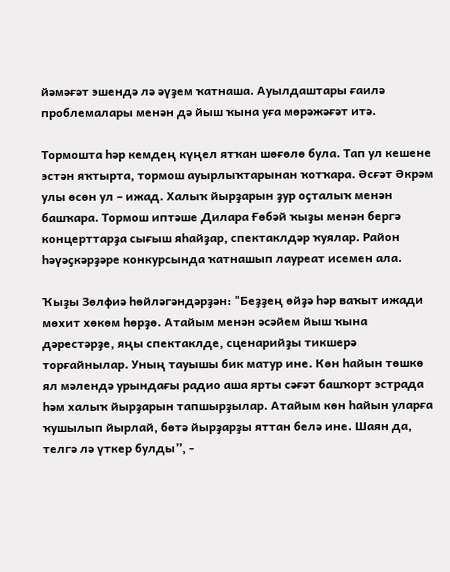йәмәғәт эшендә лә әүҙем ҡатнаша. Ауылдаштары ғаилә проблемалары менән дә йыш ҡына уға мөрәжәғәт итә.

Тормошта һәр кемдең күңел ятҡан шөғөлө була. Тап ул кешене эстән яҡтырта, тормош ауырлыҡтарынан ҡотҡара. Әсғәт Әкрәм улы өсөн ул – ижад. Халыҡ йырҙарын ҙур оҫталыҡ менән башҡара. Тормош иптәше Дилара Ғөбәй ҡыҙы менән бергә концерттарҙа сығыш яһайҙар, спектаклдәр ҡуялар. Район һәүәҫкәрҙәре конкурсында ҡатнашып лауреат исемен ала.

Ҡыҙы Зөлфиә һөйләгәндәрҙән: "Беҙҙең өйҙә һәр ваҡыт ижади мөхит хөкөм һөрҙө. Атайым менән әсәйем йыш ҡына дәрестәрҙе, яңы спектаклде, сценарийҙы тикшерә торғайнылар. Уның тауышы бик матур ине. Көн һайын төшкө ял мәлендә урындағы радио аша ярты сәғәт башҡорт эстрада һәм халыҡ йырҙарын тапшырҙылар. Атайым көн һайын уларға ҡушылып йырлай, бөтә йырҙарҙы яттан белә ине. Шаян да, телгә лә үткер булды”, -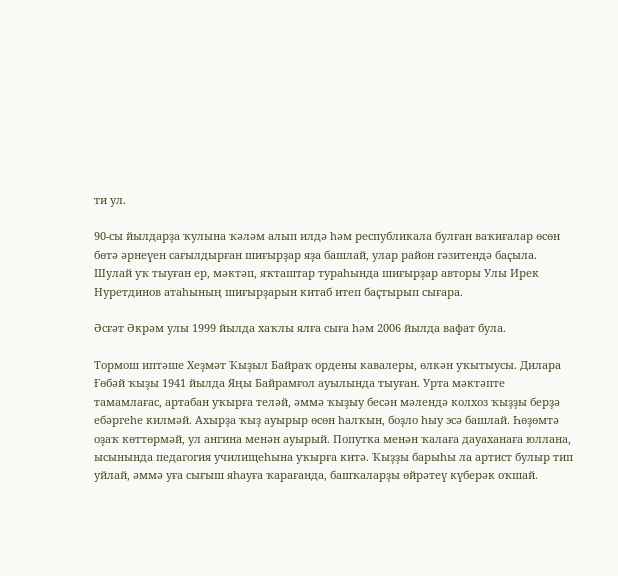ти ул.

90-сы йылдарҙа ҡулына ҡәләм алып илдә һәм республикала булған ваҡиғалар өсөн бөтә әрнеүен сағылдырған шиғырҙар яҙа башлай, улар район гәзитендә баҫыла. Шулай уҡ тыуған ер, мәктәп, яҡташтар тураһында шиғырҙар авторы Улы Ирек Нуретдинов атаһының шиғырҙарын китаб итеп баҫтырып сығара.

Әсғәт Әкрәм улы 1999 йылда хаҡлы ялға сыға һәм 2006 йылда вафат була.

Тормош иптәше Хеҙмәт Ҡыҙыл Байраҡ ордены кавалеры, өлкән уҡытыусы. Дилара Ғөбәй ҡыҙы 1941 йылда Яңы Байрамғол ауылында тыуған. Урта мәктәпте тамамлағас, артабан уҡырға теләй, әммә ҡыҙыу бесән мәлендә колхоз ҡыҙҙы берҙә ебәргеһе килмәй. Ахырҙа ҡыҙ ауырыр өсөн һалҡын, боҙло һыу эсә башлай. Һөҙөмтә оҙаҡ көттөрмәй, ул ангина менән ауырый. Попутка менән ҡалаға дауаханаға юллана, ысынында педагогия училищеһына уҡырға китә. Ҡыҙҙы барыһы ла артист булыр тип уйлай, әммә уға сығыш яһауға ҡарағанда, башҡаларҙы өйрәтеү күберәк оҡшай.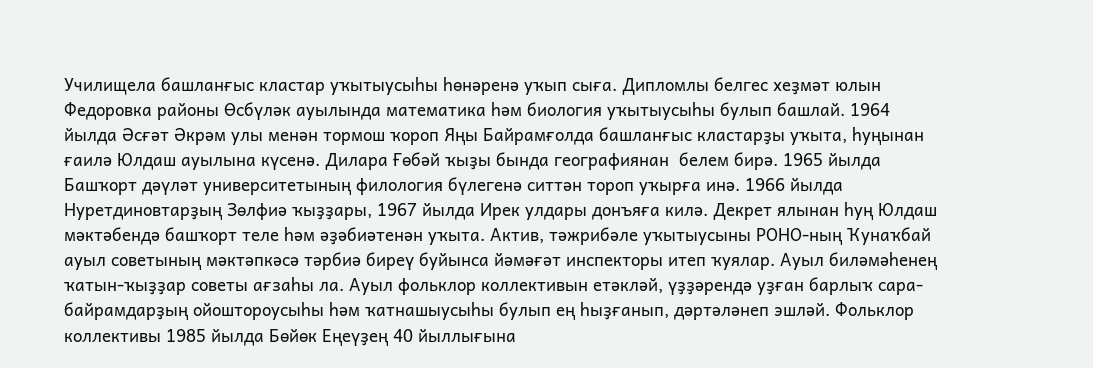Училищела башланғыс кластар уҡытыусыһы һөнәренә уҡып сыға. Дипломлы белгес хеҙмәт юлын Федоровка районы Өсбүләк ауылында математика һәм биология уҡытыусыһы булып башлай. 1964 йылда Әсғәт Әкрәм улы менән тормош ҡороп Яңы Байрамғолда башланғыс кластарҙы уҡыта, һуңынан ғаилә Юлдаш ауылына күсенә. Дилара Ғөбәй ҡыҙы бында географиянан  белем бирә. 1965 йылда Башҡорт дәүләт университетының филология бүлегенә ситтән тороп уҡырға инә. 1966 йылда Нуретдиновтарҙың Зөлфиә ҡыҙҙары, 1967 йылда Ирек улдары донъяға килә. Декрет ялынан һуң Юлдаш мәктәбендә башҡорт теле һәм әҙәбиәтенән уҡыта. Актив, тәжрибәле уҡытыусыны РОНО-ның Ҡунаҡбай ауыл советының мәктәпкәсә тәрбиә биреү буйынса йәмәғәт инспекторы итеп ҡуялар. Ауыл биләмәһенең ҡатын-ҡыҙҙар советы ағзаһы ла. Ауыл фольклор коллективын етәкләй, үҙҙәрендә уҙған барлыҡ сара-байрамдарҙың ойоштороусыһы һәм ҡатнашыусыһы булып ең һыҙғанып, дәртәләнеп эшләй. Фольклор коллективы 1985 йылда Бөйөк Еңеүҙең 40 йыллығына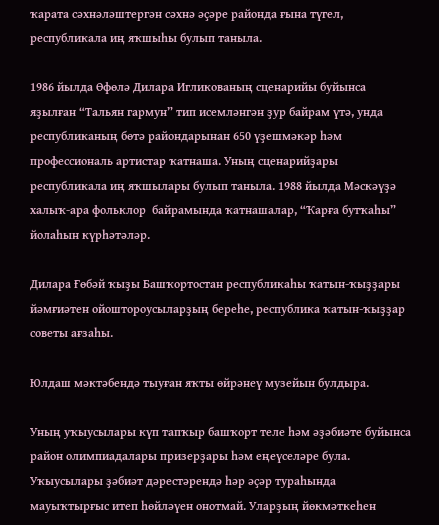ҡарата сәхнәләштергән сәхнә әҫәре районда ғына түгел, республикала иң яҡшыһы булып таныла.

1986 йылда Өфөлә Дилара Игликованың сценарийы буйынса яҙылған “Тальян гармун” тип исемләнгән ҙур байрам үтә, унда республиканың бөтә райондарынан 650 үҙешмәкәр һәм профессиональ артистар ҡатнаша. Уның сценарийҙары республикала иң яҡшылары булып таныла. 1988 йылда Мәскәүҙә халыҡ-ара фольклор  байрамында ҡатнашалар, “Ҡарға бутҡаһы” йолаһын күрһәтәләр.

Дилара Ғөбәй ҡыҙы Башҡортостан республикаһы ҡатын-ҡыҙҙары йәмғиәтен ойоштороусыларҙың береһе, республика ҡатын-ҡыҙҙар советы ағзаһы.

Юлдаш мәктәбендә тыуған яҡты өйрәнеү музейын булдыра.

Уның уҡыусылары күп тапҡыр башҡорт теле һәм әҙәбиәте буйынса район олимпиадалары призерҙары һәм еңеүселәре була. Уҡыусылары ҙәбиәт дәрестәрендә һәр әҫәр тураһында мауыҡтырғыс итеп һөйләүен онотмай. Уларҙың йөкмәткеһен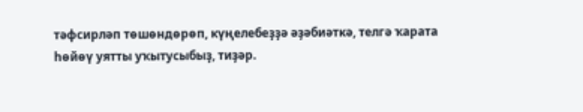тәфсирләп төшөндөрөп, күңелебеҙҙә әҙәбиәткә, телгә ҡарата һөйөү уятты уҡытусыбыҙ, тиҙәр.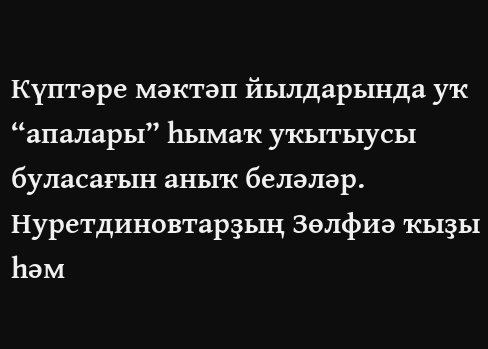Күптәре мәктәп йылдарында уҡ “апалары” һымаҡ уҡытыусы буласағын аныҡ беләләр. Нуретдиновтарҙың Зөлфиә ҡыҙы һәм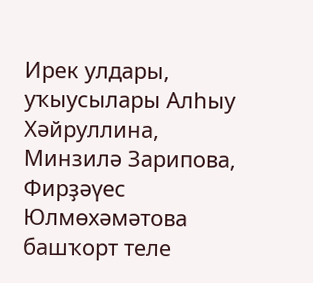Ирек улдары, уҡыусылары Алһыу Хәйруллина, Минзилә Зарипова, Фирҙәүес Юлмөхәмәтова башҡорт теле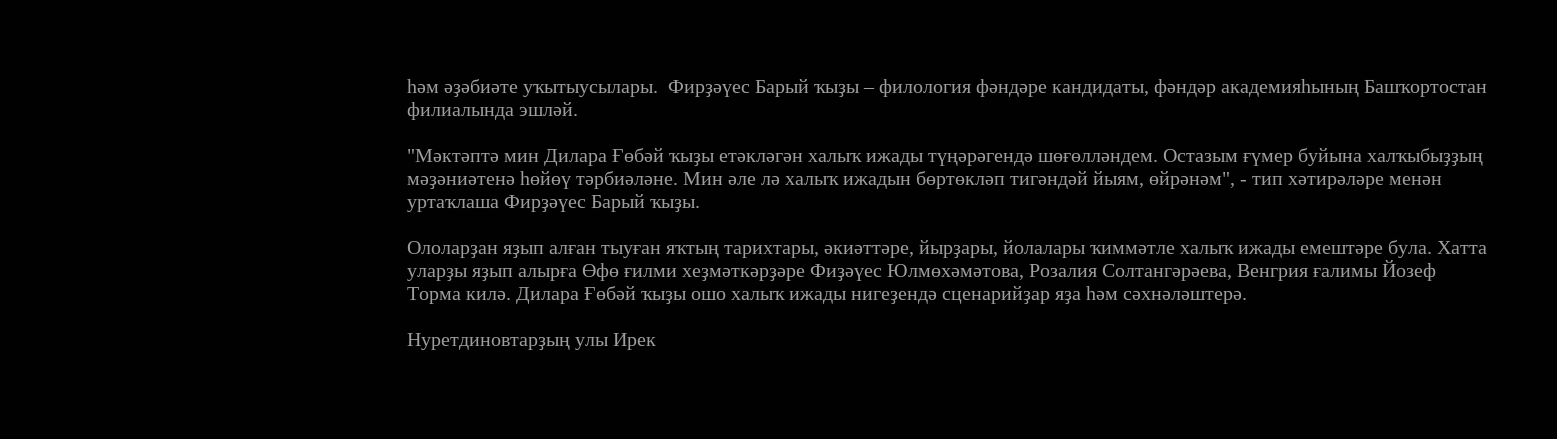һәм әҙәбиәте уҡытыусылары.  Фирҙәүес Барый ҡыҙы – филология фәндәре кандидаты, фәндәр академияһының Башҡортостан филиалында эшләй.

"Мәктәптә мин Дилара Ғөбәй ҡыҙы етәкләгән халыҡ ижады түңәрәгендә шөғөлләндем. Остазым ғүмер буйына халҡыбыҙҙың мәҙәниәтенә һөйөү тәрбиәләне. Мин әле лә халыҡ ижадын бөртөкләп тигәндәй йыям, өйрәнәм", - тип хәтирәләре менән уртаҡлаша Фирҙәүес Барый ҡыҙы.

Ололарҙан яҙып алған тыуған яҡтың тарихтары, әкиәттәре, йырҙары, йолалары ҡиммәтле халыҡ ижады емештәре була. Хатта уларҙы яҙып алырға Өфө ғилми хеҙмәткәрҙәре Фиҙәүес Юлмөхәмәтова, Розалия Солтангәрәева, Венгрия ғалимы Йозеф Торма килә. Дилара Ғөбәй ҡыҙы ошо халыҡ ижады нигеҙендә сценарийҙар яҙа һәм сәхнәләштерә.

Нуретдиновтарҙың улы Ирек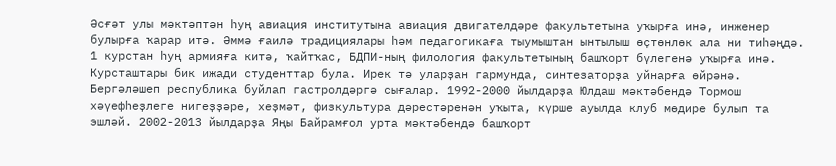Әсғәт улы мәктәптән һуң авиация институтына авиация двигателдәре факультетына уҡырға инә, инженер булырға ҡарар итә. Әммә ғаилә традициялары һәм педагогикаға тыумыштан ынтылыш өҫтөнлөк ала ни тиһәңдә. 1 курстан һуң армияға китә, ҡайтҡас, БДПИ-ның филология факультетының башҡорт бүлегенә уҡырға инә. Курсташтары бик ижади студенттар була. Ирек тә уларҙан гармунда, синтезаторҙа уйнарға өйрәнә. Бергәләшеп республика буйлап гастролдәргә сығалар. 1992-2000 йылдарҙа Юлдаш мәктәбендә Тормош хәүефһеҙлеге нигеҙҙәре, хеҙмәт, физкультура дәрестәренән уҡыта, күрше ауылда клуб мөдире булып та эшләй. 2002-2013 йылдарҙа Яңы Байрамғол урта мәктәбендә башҡорт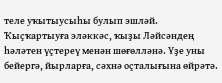теле уҡытыусыһы булып эшләй. Ҡыҫҡартыуға эләккәс, ҡыҙы Ләйсәндең һәләтен үҫтереү менән шөғөлләнә. Үҙе уны бейергә, йырларға, сәхнә оҫталығына өйрәтә.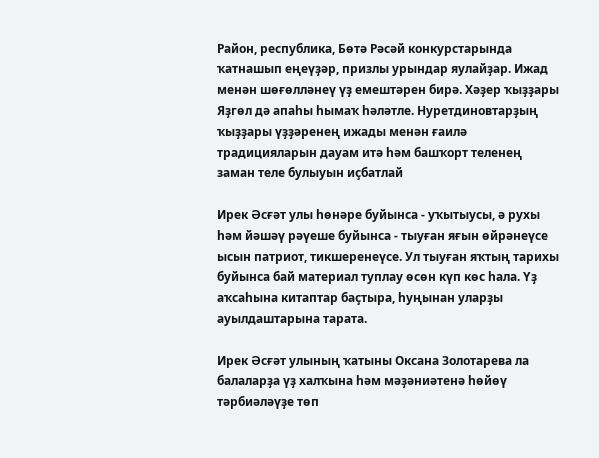Район, республика, Бөтә Рәсәй конкурстарында ҡатнашып еңеүҙәр, призлы урындар яулайҙар. Ижад менән шөғөлләнеү үҙ емештәрен бирә. Хәҙер ҡыҙҙары Яҙгөл дә апаһы һымаҡ һәләтле. Нуретдиновтарҙың ҡыҙҙары үҙҙәренең ижады менән ғаилә традицияларын дауам итә һәм башҡорт теленең заман теле булыуын иҫбатлай

Ирек Әсғәт улы һөнәре буйынса - уҡытыусы, ә рухы һәм йәшәү рәүеше буйынса - тыуған яғын өйрәнеүсе ысын патриот, тикшеренеүсе. Ул тыуған яҡтың тарихы буйынса бай материал туплау өсөн күп көс һала. Үҙ аҡсаһына китаптар баҫтыра, һуңынан уларҙы ауылдаштарына тарата.

Ирек Әсғәт улының ҡатыны Оксана Золотарева ла балаларҙа үҙ халҡына һәм мәҙәниәтенә һөйөү тәрбиәләүҙе төп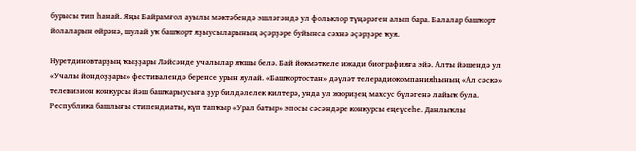бурысы тип һанай. Яңы Байрамғол ауылы мәктәбендә эшләгәндә ул фольклор түңәрәген алып бара. Балалар башҡорт йолаларын өйрәнә, шулай уҡ башҡорт яҙыусыларының әҫәрҙәре буйынса сәхнә әҫәрҙәре ҡуя.

Нуретдиновтарҙың ҡыҙҙары Ләйсәнде учалылар яҡшы белә. Бай йөкмәткеле ижади биографияға эйә. Алты йәшендә ул «Учалы йондоҙҙары» фестивалендә беренсе урын яулай. «Башҡортостан» дәүләт телерадиокомпанияһының «Ал сәскә» телевизион конкурсы йәш башҡарыусыға ҙур билдәлелек килтерә, унда ул жюриҙең махсус бүләгенә лайыҡ була. Республика башлығы стипендиаты, күп тапҡыр «Урал батыр» эпосы сәсәндәре конкурсы еңеүсеһе. Данлыҡлы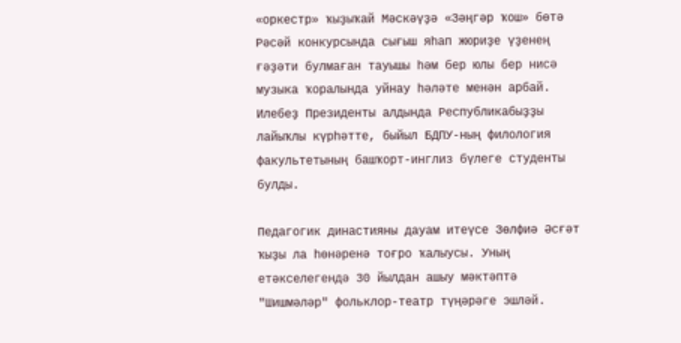«оркестр» ҡыҙыҡай Мәскәүҙә «Зәңгәр ҡош» бөтә Рәсәй конкурсында сығыш яһап жюриҙе үҙенең ғәҙәти булмаған тауышы һәм бер юлы бер нисә музыка ҡоралында уйнау һәләте менән арбай. Илебеҙ Президенты алдында Республикабыҙҙы лайыҡлы күрһәтте, быйыл БДПУ-ның филология факультетының башҡорт-инглиз бүлеге студенты булды.

Педагогик династияны дауам итеүсе Зөлфиә Әсғәт ҡыҙы ла һөнәренә тоғро ҡалыусы. Уның етәкселегендә 30 йылдан ашыу мәктәптә "Шишмәләр" фольклор-театр түңәрәге эшләй.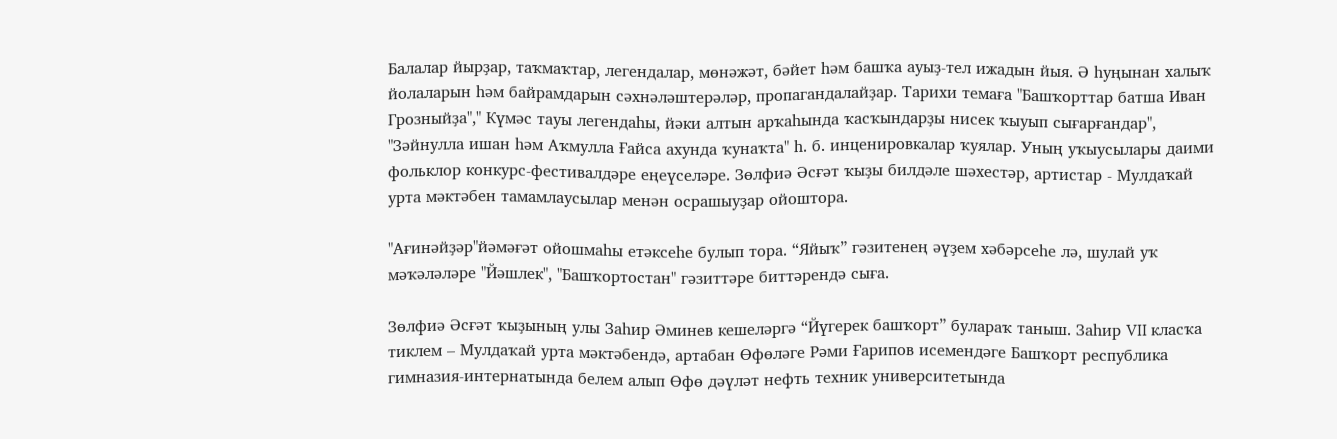Балалар йырҙар, таҡмаҡтар, легендалар, мөнәжәт, бәйет һәм башҡа ауыҙ-тел ижадын йыя. Ә һуңынан халыҡ йолаларын һәм байрамдарын сәхнәләштерәләр, пропагандалайҙар. Тарихи темаға "Башҡорттар батша Иван Грозныйҙа"," Күмәс тауы легендаһы, йәки алтын арҡаһында ҡасҡындарҙы нисек ҡыуып сығарғандар", "Зәйнулла ишан һәм Аҡмулла Ғайса ахунда ҡунаҡта" һ. б. инценировкалар ҡуялар. Уның уҡыусылары даими фольклор конкурс-фестивалдәре еңеүселәре. Зөлфиә Әсғәт ҡыҙы билдәле шәхестәр, артистар - Мулдаҡай урта мәктәбен тамамлаусылар менән осрашыуҙар ойоштора.

"Ағинәйҙәр"йәмәғәт ойошмаһы етәксеһе булып тора. “Яйыҡ” гәзитенең әүҙем хәбәрсеһе лә, шулай уҡ мәҡәләләре "Йәшлек", "Башҡортостан" гәзиттәре биттәрендә сыға.

Зөлфиә Әсғәт ҡыҙының улы Заһир Әминев кешеләргә “Йүгерек башҡорт” булараҡ таныш. Заһир VII класҡа тиклем – Мулдаҡай урта мәктәбендә, артабан Өфөләге Рәми Ғарипов исемендәге Башҡорт республика гимназия-интернатында белем алып Өфө дәүләт нефть техник университетында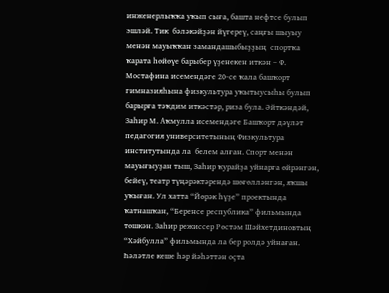инженерлыҡҡа уҡып сыға, башта нефтсе булып эшләй. Тик  бәләкәйҙән йүгереү, саңғы шыуыу менән мауыҡҡан замандашыбыҙҙың  спортҡа ҡарата һөйөүе барыбер үҙенекен иткән – Ф. Мостафина исемендәге 20-се ҡала башҡорт гимназияһына физкультура уҡытыусыһы булып барырға тәҡдим иткәстәр, риза була. Әйткәндәй, Заһир М. Аҡмулла исемендәге Башҡорт дәүләт педагогия университетының Физкультура институтында ла  белем алған. Спорт менән мауығыуҙан тыш, Заһир ҡурайҙа уйнарға өйрәнгән, бейеү, театр түңәрәктәрендә шөғөлләнгән, яҡшы уҡыған. Ул хатта “Йөрәк һүҙе” проектында ҡатнашҡан, “Беренсе республика” фильмында төшкән. Заһир режиссер Рөстәм Шәйхетдиновтың “Хәйбулла” фильмында ла бер ролдә уйнаған. Һәләтле кеше һәр йәһәттән оҫта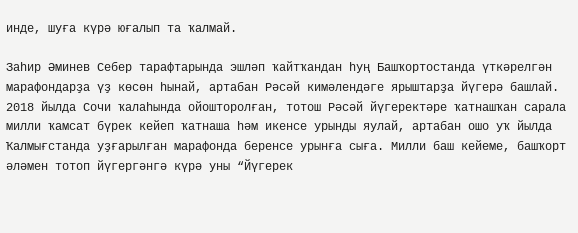инде, шуға күрә юғалып та ҡалмай.

Заһир Әминев Себер тарафтарында эшләп ҡайтҡандан һуң Башҡортостанда үткәрелгән марафондарҙа үҙ көсөн һынай, артабан Рәсәй кимәлендәге ярыштарҙа йүгерә башлай. 2018 йылда Сочи ҡалаһында ойошторолған, тотош Рәсәй йүгеректәре ҡатнашҡан сарала милли ҡамсат бүрек кейеп ҡатнаша һәм икенсе урынды яулай, артабан ошо уҡ йылда Ҡалмығстанда уҙғарылған марафонда беренсе урынға сыға. Милли баш кейеме, башҡорт әләмен тотоп йүгергәнгә күрә уны “Йүгерек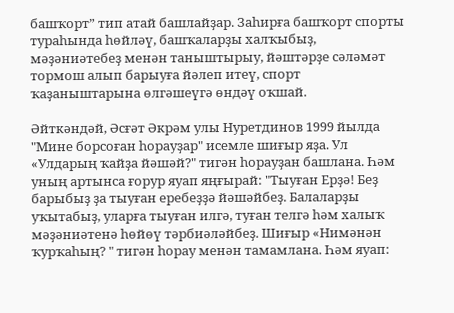башҡорт” тип атай башлайҙар. Заһирға башҡорт спорты тураһында һөйләү, башҡаларҙы халҡыбыҙ, мәҙәниәтебеҙ менән таныштырыу, йәштәрҙе сәләмәт тормош алып барыуға йәлеп итеү, спорт ҡаҙаныштарына өлгәшеүгә өндәү оҡшай.

Әйткәндәй, Әсғәт Әкрәм улы Нуретдинов 1999 йылда "Мине борсоған һорауҙар" исемле шиғыр яҙа. Ул «Улдарың ҡайҙа йәшәй?" тигән һорауҙан башлана. Һәм уның артынса ғорур яуап яңғырай: "Тыуған Ерҙә! Беҙ барыбыҙ ҙа тыуған еребеҙҙә йәшәйбеҙ. Балаларҙы уҡытабыҙ, уларға тыуған илгә, туған телгә һәм халыҡ мәҙәниәтенә һөйөү тәрбиәләйбеҙ. Шиғыр «Нимәнән ҡурҡаһың? " тигән һорау менән тамамлана. Һәм яуап: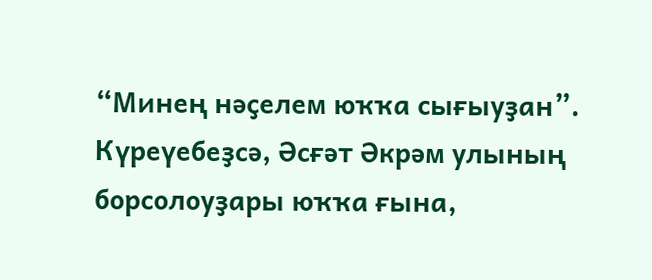“Минең нәҫелем юҡҡа сығыуҙан”. Күреүебеҙсә, Әсғәт Әкрәм улының борсолоуҙары юҡҡа ғына,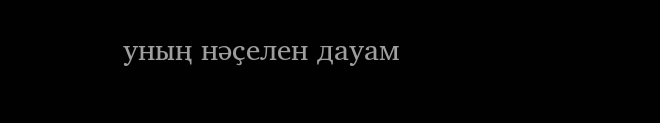уның нәҫелен дауам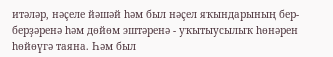итәләр, нәҫеле йәшәй һәм был нәҫел яҡындарының бер-берҙәренә һәм дөйөм эштәренә - уҡытыусылыҡ һөнәрен һөйөүгә таяна. Һәм был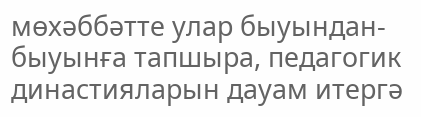мөхәббәтте улар быуындан-быуынға тапшыра, педагогик династияларын дауам итергә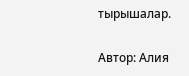тырышалар.

Автор: Алия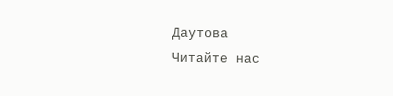Даутова
Читайте нас